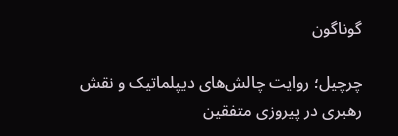گوناگون

چرچیل؛ روایت چالش‌های دیپلماتیک و نقش رهبری در پیروزی متفقین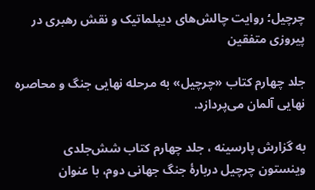چرچیل؛ روایت چالش‌های دیپلماتیک و نقش رهبری در پیروزی متفقین

جلد چهارم کتاب «چرچیل» به مرحله نهایی جنگ و محاصره نهایی آلمان می‌پردازد.

به گزارش پارسینه ، جلد چهارم کتاب شش‌جلدی وینستون چرچیل دربارۀ جنگ جهانی دوم، با عنوان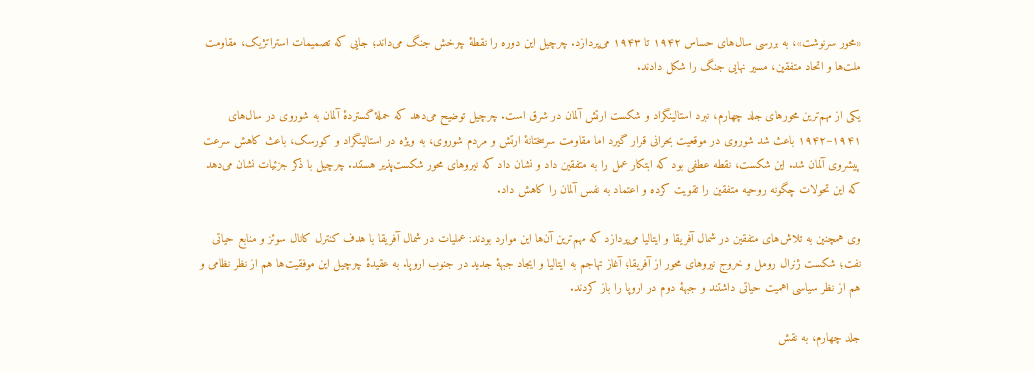«محور سرنوشت»، به بررسی سال‌های حساس ۱۹۴۲ تا ۱۹۴۳ می‌پردازد. چرچیل این دوره را نقطۀ چرخش جنگ می‌داند؛ جایی که تصمیمات استراتژیک، مقاومت ملت‌ها و اتحاد متفقین، مسیر نهایی جنگ را شکل دادند.

یکی از مهم‌ترین محورهای جلد چهارم، نبرد استالینگراد و شکست ارتش آلمان در شرق است. چرچیل توضیح می‌دهد که حملۀ گستردۀ آلمان به شوروی در سال‌های ۱۹۴۱–۱۹۴۲ باعث شد شوروی در موقعیت بحرانی قرار گیرد اما مقاومت سرسختانۀ ارتش و مردم شوروی، به ویژه در استالینگراد و کورسک، باعث کاهش سرعت پیشروی آلمان شد. این شکست، نقطه عطفی بود که ابتکار عمل را به متفقین داد و نشان داد که نیروهای محور شکست‌پذیر هستند. چرچیل با ذکر جزئیات نشان می‌دهد که این تحولات چگونه روحیه متفقین را تقویت کرده و اعتماد به نفس آلمان را کاهش داد.

وی همچنین به تلاش‌های متفقین در شمال آفریقا و ایتالیا می‌پردازد که مهم‌ترین آن‌ها این موارد بودند: عملیات در شمال آفریقا با هدف کنترل کانال سوئز و منابع حیاتی نفت؛ شکست ژنرال رومل و خروج نیروهای محور از آفریقا؛ آغاز تهاجم به ایتالیا و ایجاد جبهۀ جدید در جنوب اروپا. به عقیدۀ چرچیل این موفقیت‌ها هم از نظر نظامی و هم از نظر سیاسی اهمیت حیاتی داشتند و جبهۀ دوم در اروپا را باز کردند.

جلد چهارم، به نقش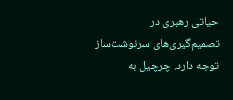حیاتی رهبری در تصمیم‌گیری‌های سرنوشت‌ساز توجه دارد. چرچیل به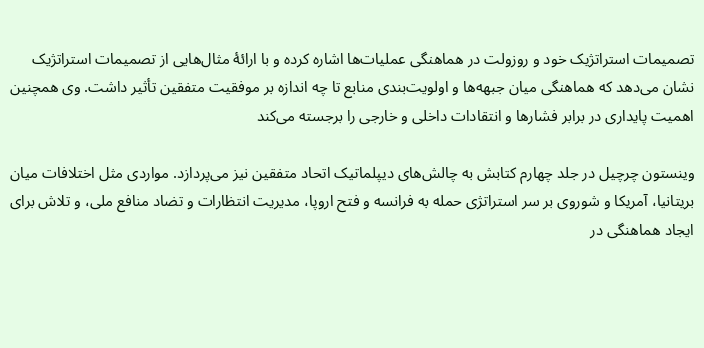تصمیمات استراتژیک خود و روزولت در هماهنگی عملیات‌ها اشاره کرده و با ارائۀ مثال‌هایی از تصمیمات استراتژیک نشان می‌دهد که هماهنگی میان جبهه‌ها و اولویت‌بندی منابع تا چه اندازه بر موفقیت متفقین تأثیر داشت. وی همچنین اهمیت پایداری در برابر فشارها و انتقادات داخلی و خارجی را برجسته می‌کند

وینستون چرچیل در جلد چهارم کتابش به چالش‌های دیپلماتیک اتحاد متفقین نیز می‌پردازد. مواردی مثل اختلافات میان بریتانیا، آمریکا و شوروی بر سر استراتژی حمله به فرانسه و فتح اروپا، مدیریت انتظارات و تضاد منافع ملی، و تلاش برای ایجاد هماهنگی در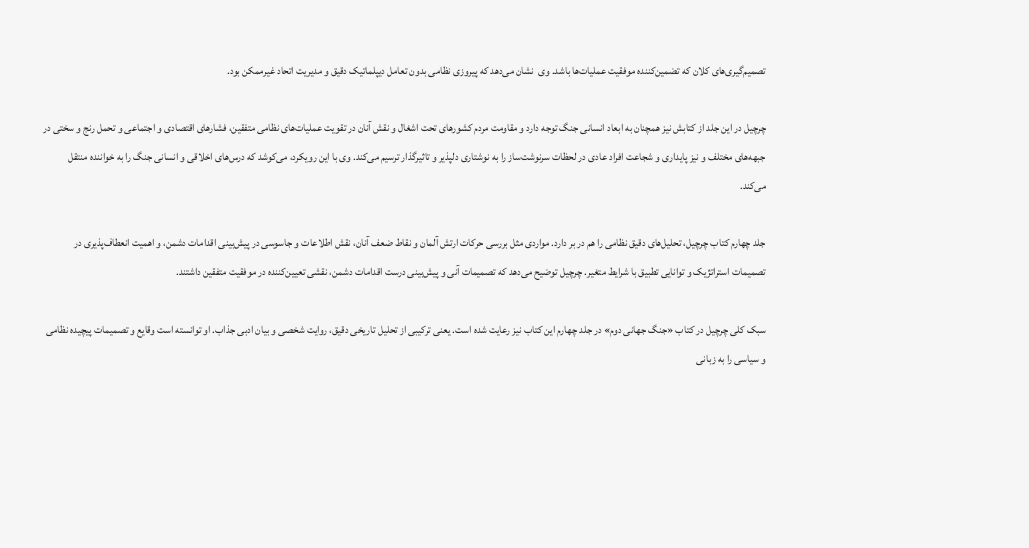تصمیم‌گیری‌های کلان که تضمین‌کننده موفقیت عملیات‌ها باشد. وی  نشان می‌دهد که پیروزی نظامی بدون تعامل دیپلماتیک دقیق و مدیریت اتحاد غیرممکن بود.

چرچیل در این جلد از کتابش نیز همچنان به ابعاد انسانی جنگ توجه دارد و مقاومت مردم کشورهای تحت اشغال و نقش آنان در تقویت عملیات‌های نظامی متفقین، فشارهای اقتصادی و اجتماعی و تحمل رنج و سختی در جبهه‌های مختلف و نیز پایداری و شجاعت افراد عادی در لحظات سرنوشت‌ساز را به نوشتاری دلپذیر و تاثیرگذار ترسیم می‌کند. وی با این رویکرد، می‌کوشد که درس‌های اخلاقی و انسانی جنگ را به خواننده منتقل می‌کند.

جلد چهارم کتاب چرچیل، تحلیل‌های دقیق نظامی را هم در بر دارد. مواردی مثل بررسی حرکات ارتش آلمان و نقاط ضعف آنان، نقش اطلاعات و جاسوسی در پیش‌بینی اقدامات دشمن، و اهمیت انعطاف‌پذیری در تصمیمات استراتژیک و توانایی تطبیق با شرایط متغیر. چرچیل توضیح می‌دهد که تصمیمات آنی و پیش‌بینی درست اقدامات دشمن، نقشی تعیین‌کننده در موفقیت متفقین داشتند.

سبک کلی چرچیل در کتاب «جنگ جهانی دوم» در جلد چهارم این کتاب نیز رعایت شده است. یعنی ترکیبی از تحلیل تاریخی دقیق، روایت شخصی و بیان ادبی جذاب. او توانسته است وقایع و تصمیمات پیچیده نظامی و سیاسی را به زبانی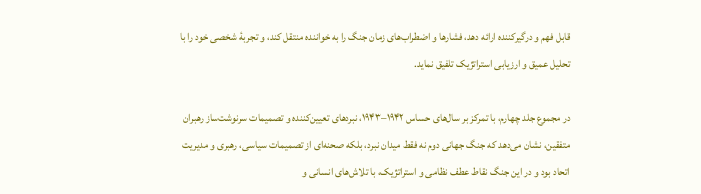قابل فهم و درگیرکننده ارائه دهد، فشارها و اضطراب‌های زمان جنگ را به خواننده منتقل کند، و تجربۀ شخصی خود را با تحلیل عمیق و ارزیابی استراتژیک تلفیق نماید.

در مجموع جلد چهارم، با تمرکز بر سال‌های حساس ۱۹۴۲–۱۹۴۳، نبردهای تعیین‌کننده و تصمیمات سرنوشت‌ساز رهبران متفقین، نشان می‌دهد که جنگ جهانی دوم نه فقط میدان نبرد، بلکه صحنه‌ای از تصمیمات سیاسی، رهبری و مدیریت اتحاد بود و در این جنگ نقاط عطف نظامی و استراتژیک، با تلاش‌های انسانی و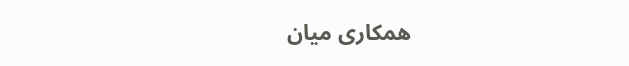همکاری میان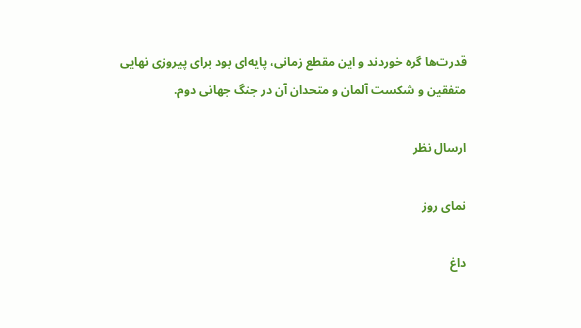قدرت‌ها گره خوردند و این مقطع زمانی، پایه‌ای بود برای پیروزی نهایی متفقین و شکست آلمان و متحدان آن در جنگ جهانی دوم.

ارسال نظر

نمای روز

داغ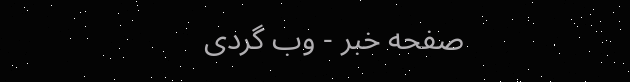صفحه خبر - وب گردی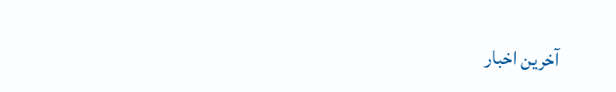آخرین اخبار